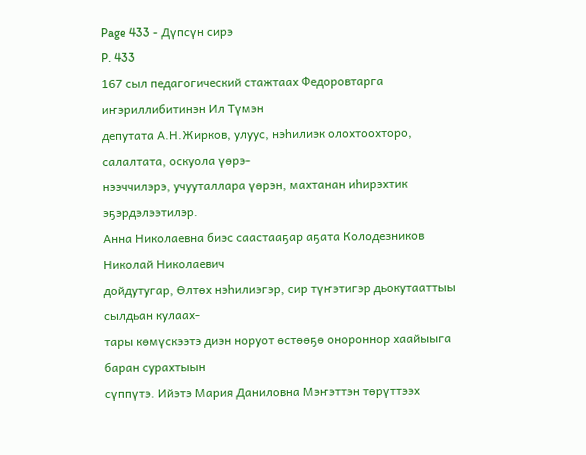Page 433 - Дүпсүн сирэ
P. 433
167 сыл педагогический стажтаах Федоровтарга иҥэриллибитинэн Ил Түмэн
депутата А.Н.Жирков, улуус, нэһилиэк олохтоохторо, салалтата, оскуола үөрэ-
нээччилэрэ, учууталлара үөрэн, махтанан иһирэхтик эҕэрдэлээтилэр.
Анна Николаевна биэс саастааҕар аҕата Колодезников Николай Николаевич
дойдутугар, Өлтөх нэһилиэгэр, сир түҥэтигэр дьокутааттыы сылдьан кулаах-
тары көмүскээтэ диэн норуот өстөөҕө онороннор хаайыыга баран сурахтыын
сүппүтэ. Ийэтэ Мария Даниловна Мэҥэттэн төрүттээх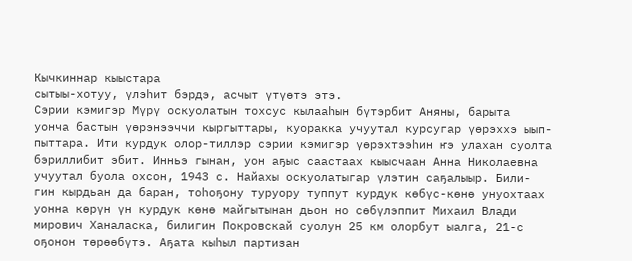Кычкиннар кыыстара
сытыы-хотуу, үлэһит бэрдэ, асчыт үтүөтэ этэ.
Сэрии кэмигэр Мүрү оскуолатын тохсус кылааһын бүтэрбит Аняны, барыта
уонча бастын үөрэнээччи кыргыттары, куоракка учуутал курсугар үөрэххэ ыып-
пыттара. Ити курдук олор-тиллэр сэрии кэмигэр үөрэхтээһин ҥэ улахан суолта
бэриллибит эбит. Инньэ гынан, уон аҕыс саастаах кыысчаан Анна Николаевна
учуутал буола охсон, 1943 с. Найахы оскуолатыгар үлэтин саҕалыыр. Били-
гин кырдьан да баран, тоһоҕону туруору туппут курдук көбүс-көнө унуохтаах
уонна көрүн үн курдук көнө майгытынан дьон но сөбүлэппит Михаил Влади
мирович Ханаласка, билигин Покровскай суолун 25 км олорбут ыалга, 21-с
оҕонон төрөөбүтэ. Аҕата кыһыл партизан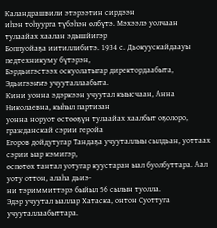Каландрашвили этэрээтин сирдээн
иһэн тоһуурга түбэһэн өлбүтэ. Мэхээлэ уолчаан тулаайах хаалан эдышйигэр
Боппуойаҕа иитиллибитэ. 1934 с. Дьокуускайдаауы педтехникуму бүтэрэн,
Бэрдьигэстээх оскуолатыгар директордаабыта, Эдьигээҥҥэ учууталлаабыта.
Кини уонна эдэркээн учуутал кыысчаан, Анна Николаевна, кыһыл партизан
уонна норуот өстөөҕүн тулаайах хаалбыт оҕолоро, гражданскай сэрии геройа
Егоров дойдутугар Тандаҕа учууталлыы сылдьан, уоттаах сэрии ыар кэмигэр,
өспөтөх тантал уотугар куустаран ыал буолбуттара. Аал уоту оттон, алаһа дьиэ-
ни тэриммиттэрэ быйыл 56 сылын туолла.
Эдэр учуутал ыаллар Хатаска, онтон Суоттуга учууталлаабыттара.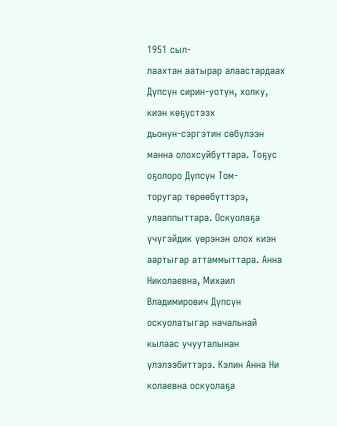1951 сыл-
лаахтан аатырар алаастардаах Дүпсүн сирин-уотун, холку, киэн көҕүстээх
дьонун-сэргэтин сөбүлээн манна олохсуйбуттара. Тоҕус оҕолоро Дүпсүн Том-
торугар төрөөбүттэрэ, улааппыттара. Оскуолаҕа үчүгэйдик үөрэнэн олох киэн
аартыгар аттаммыттара. Анна Николаевна, Михаил Владимирович Дүпсүн
оскуолатыгар начальнай кылаас учууталынан үлэлээбиттэрэ. Кэлин Анна Ни
колаевна оскуолаҕа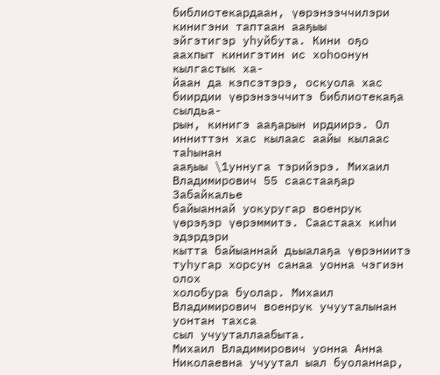библиотекардаан, үөрэнээччилэри кинигэни таптаан ааҕыы
эйгэтигэр уһуйбута. Кини оҕо аахпыт кинигэтин ис хоһоонун кылгастык ха-
йаан да кэпсэтэрэ, оскуола хас биирдии үөрэнээччитэ библиотекаҕа сылдьа-
рын, кинигэ ааҕарын ирдиирэ. Ол инниттэн хас кылаас аайы кылаас таһынан
ааҕыы \1уннуга тэрийэрэ. Михаил Владимирович 55 саастааҕар Забайкалье
байыаннай уокуругар военрук үөрэҕэр үөрэммитэ. Саастаах киһи эдэрдэри
кытта байыаннай дьыалаҕа үөрэниитэ туһугар хорсун санаа уонна чэгиэн олох
холобура буолар. Михаил Владимирович военрук учууталынан уонтан тахса
сыл учууталлаабыта.
Михаил Владимирович уонна Анна Николаевна учуутал ыал буоланнар,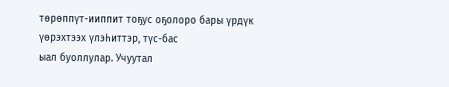төрөппүт-ииппит тоҕус оҕолоро бары үрдүк үөрэхтээх үлэһиттэр, түс-бас
ыал буоллулар. Учуутал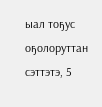ыал тоҕус оҕолоруттан сэттэтэ, 5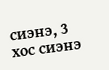сиэнэ, 3 хос сиэнэ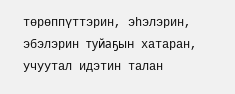төрөппүттэрин, эһэлэрин, эбэлэрин туйаҕын хатаран, учуутал идэтин талан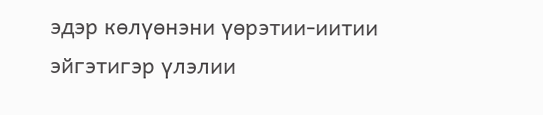эдэр көлүөнэни үөрэтии-иитии эйгэтигэр үлэлии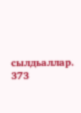сылдьаллар.
373